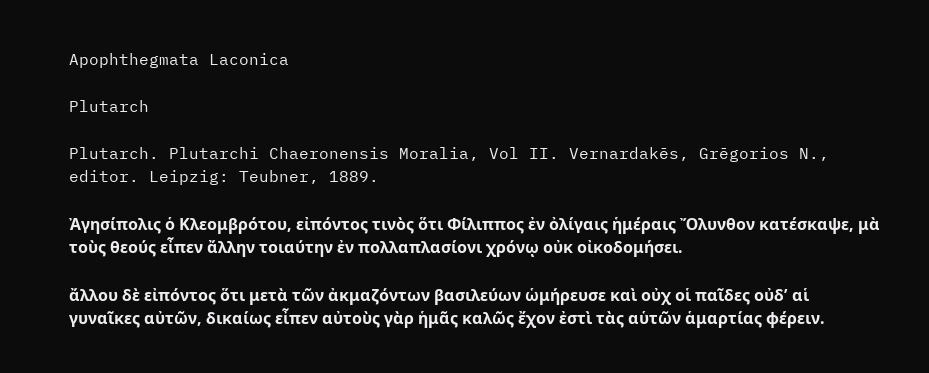Apophthegmata Laconica

Plutarch

Plutarch. Plutarchi Chaeronensis Moralia, Vol II. Vernardakēs, Grēgorios N., editor. Leipzig: Teubner, 1889.

Ἀγησίπολις ὁ Κλεομβρότου, εἰπόντος τινὸς ὅτι Φίλιππος ἐν ὀλίγαις ἡμέραις Ὄλυνθον κατέσκαψε, μὰ τοὺς θεούς εἶπεν ἄλλην τοιαύτην ἐν πολλαπλασίονι χρόνῳ οὐκ οἰκοδομήσει.

ἄλλου δὲ εἰπόντος ὅτι μετὰ τῶν ἀκμαζόντων βασιλεύων ὡμήρευσε καὶ οὐχ οἱ παῖδες οὐδʼ αἱ γυναῖκες αὐτῶν, δικαίως εἶπεν αὐτοὺς γὰρ ἡμᾶς καλῶς ἔχον ἐστὶ τὰς αὑτῶν ἁμαρτίας φέρειν.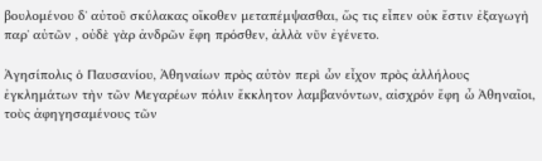βουλομένου δʼ αὐτοῦ σκύλακας οἴκοθεν μεταπέμψασθαι, ὥς τις εἶπεν οὐκ ἔστιν ἐξαγωγὴ παρʼ αὐτῶν , οὐδὲ γὰρ ἀνδρῶν ἔφη πρόσθεν, ἀλλὰ νῦν ἐγένετο.

Ἀγησίπολις ὁ Παυσανίου, Ἀθηναίων πρὸς αὐτὸν περὶ ὧν εἶχον πρὸς ἀλλήλους ἐγκλημάτων τὴν τῶν Μεγαρέων πόλιν ἔκκλητον λαμβανόντων, αἰσχρόν ἔφη ὦ Ἀθηναῖοι, τοὺς ἀφηγησαμένους τῶν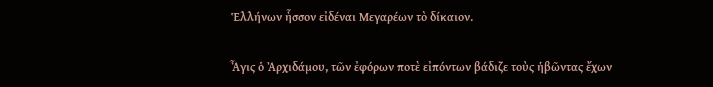Ἑλλήνων ἧσσον εἰδέναι Μεγαρέων τὸ δίκαιον.

Ἆγις ὁ Ἀρχιδάμου, τῶν ἐφόρων ποτὲ εἰπόντων βάδιζε τοὺς ἡβῶντας ἔχων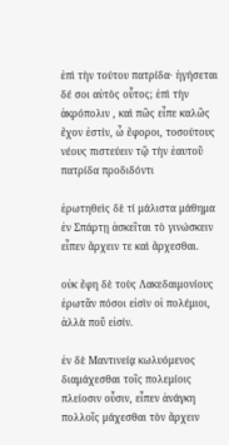ἐπὶ τὴν τούτου πατρίδα· ἡγήσεται δέ σοι αὐτὸς οὗτος; ἐπὶ τὴν ἀκρόπολιν , καὶ πῶς εἶπε καλῶς ἔχον ἐστίν, ὦ ἔφοροι, τοσούτους νέους πιστεύειν τῷ τὴν ἑαυτοῦ πατρίδα προδιδόντι

ἐρωτηθεὶς δὲ τί μάλιστα μάθημα ἐν Σπάρτῃ ἀσκεῖται τὸ γινώσκειν εἶπεν ἄρχειν τε καὶ ἄρχεσθαι.

οὐκ ἔφη δὲ τοὺς Λακεδαιμονίους ἐρωτᾶν πόσοι εἰσὶν οἱ πολέμιοι, ἀλλὰ ποῦ εἰσίν.

ἐν δὲ Μαντινείᾳ κωλυόμενος διαμάχεσθαι τοῖς πολεμίοις πλείοσιν οὖσιν, εἶπεν ἀνάγκη πολλοῖς μάχεσθαι τὸν ἄρχειν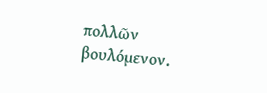πολλῶν βουλόμενον.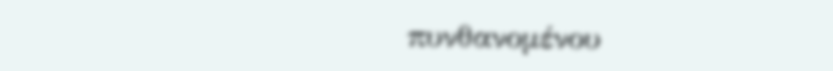πυνθανομένου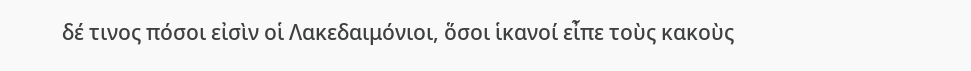δέ τινος πόσοι εἰσὶν οἱ Λακεδαιμόνιοι, ὅσοι ἱκανοί εἶπε τοὺς κακοὺς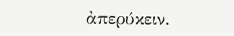ἀπερύκειν.